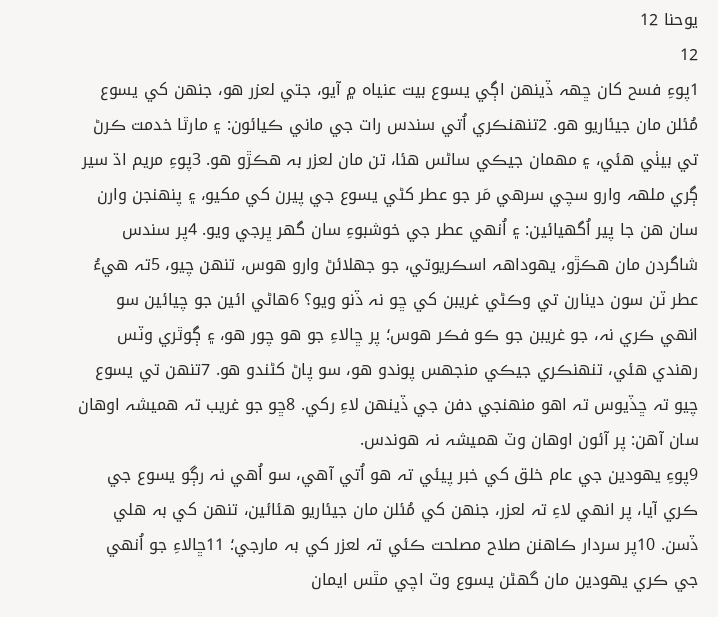يوحنا 12
12
1پوءِ فسح کان ڇهہ ڏينهن اڳي يسوع بيت عنياہ ۾ آيو، جتي لعزر هو، جنهن کي يسوع مُئلن مان جيئاريو هو. 2تنهنڪري اُتي سندس رات جي ماني ڪيائون: ۽ مارٿا خدمت ڪرڻ تي بيٺي هئي، ۽ مهمان جيڪي ساڻس هئا، تن مان لعزر بہ هڪڙو هو. 3پوءِ مريم اڌ سير ڳري ملهہ وارو سچي سرهي مَر جو عطر کڻي يسوع جي پيرن کي مکيو، ۽ پنهنجن وارن سان هن جا پير اُگهيائين: ۽ اُنهي عطر جي خوشبوءِ سان گهر ڀرجي ويو. 4پر سندس شاگردن مان هڪڙو، يهوداهہ اسڪريوتي، جو جهلائڻ وارو هوس، تنهن چيو، 5تہ هيءُ عطر ٽن سون دينارن تي وڪڻي غريبن کي ڇو نہ ڏنو ويو؟ 6هاڻي ائين جو چيائين سو انهي ڪري نہ، جو غريبن جو ڪو فڪر هوس؛ پر ڇالاءِ جو هو چور هو، ۽ ڳوٿري وٽس رهندي هئي، تنهنڪري جيڪي منجهس پوندو هو، سو پاڻ کڻندو هو. 7تنهن تي يسوع چيو تہ ڇڏيوس تہ اهو منهنجي دفن جي ڏينهن لاءِ رکي. 8ڇو جو غريب تہ هميشہ اوهان سان آهن: پر آئون اوهان وٽ هميشہ نہ هوندس.
9پوءِ يهودين جي عام خلق کي خبر پيئي تہ هو اُتي آهي، سو اُهي نہ رڳو يسوع جي ڪري آيا، پر انهي لاءِ تہ لعزر، جنهن کي مُئلن مان جيئاريو هئائين، تنهن کي بہ هلي ڏسن. 10پر سردار ڪاهنن صلاح مصلحت ڪئي تہ لعزر کي بہ مارجي؛ 11ڇالاءِ جو اُنهي جي ڪري يهودين مان گهڻن يسوع وٽ اچي مٿس ايمان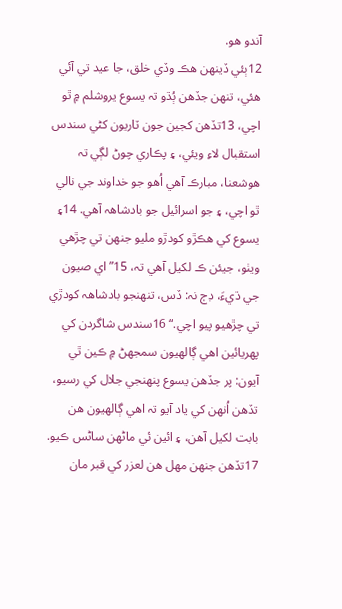آندو هو.
12ٻئي ڏينهن هڪ وڏي خلق، جا عيد تي آئي هئي، تنهن جڏهن ٻُڌو تہ يسوع يروشلم ۾ ٿو اچي، 13تڏهن کجين جون ٽاريون کڻي سندس استقبال لاءِ ويئي، ۽ پڪاري چوڻ لڳي تہ هوشعنا، مبارڪ آهي اُهو جو خداوند جي نالي ٿو اچي، ۽ جو اسرائيل جو بادشاهہ آهي. 14۽ يسوع کي هڪڙو کودڙو مليو جنهن تي چڙهي ويٺو، جيئن ڪ لکيل آهي تہ، 15”اي صيون جي ڌيءَ، ڊڄ نہ: ڏس، تنهنجو بادشاهہ کودڙي تي چڙهيو پيو اچي.“ 16سندس شاگردن کي پهريائين اهي ڳالهيون سمجهڻ ۾ ڪين ٿي آيون: پر جڏهن يسوع پنهنجي جلال کي رسيو، تڏهن اُنهن کي ياد آيو تہ اهي ڳالهيون هن بابت لکيل آهن، ۽ ائين ئي ماڻهن ساڻس ڪيو. 17تڏهن جنهن مهل هن لعزر کي قبر مان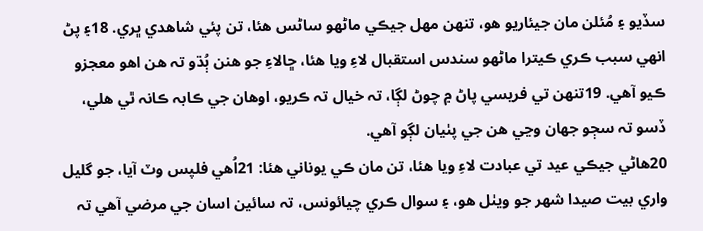سڏيو ۽ مُئلن مان جيئاريو هو، تنهن مهل جيڪي ماڻهو ساڻس هئا، تن پئي شاهدي ڀري. 18۽ پڻ انهي سبب ڪري ڪيترا ماڻهو سندس استقبال لاءِ ويا هئا، ڇالاءِ جو هنن ٻُڌو تہ هن اهو معجزو ڪيو آهي. 19تنهن تي فريسي پاڻ ۾ چوڻ لڳا، تہ خيال تہ ڪريو، اوهان جي ڪابہ ڪانہ ٿي هلي، ڏسو تہ سڄو جهان وڃي هن جي پٺيان لڳو آهي.
20هاڻي جيڪي عيد تي عبادت لاءِ ويا هئا، تن مان ڪي يوناني هئا: 21اُهي فلپس وٽ آيا، جو گليل واري بيت صيدا شهر جو ويٺل هو، ۽ سوال ڪري چيائونس، تہ سائين اسان جي مرضي آهي تہ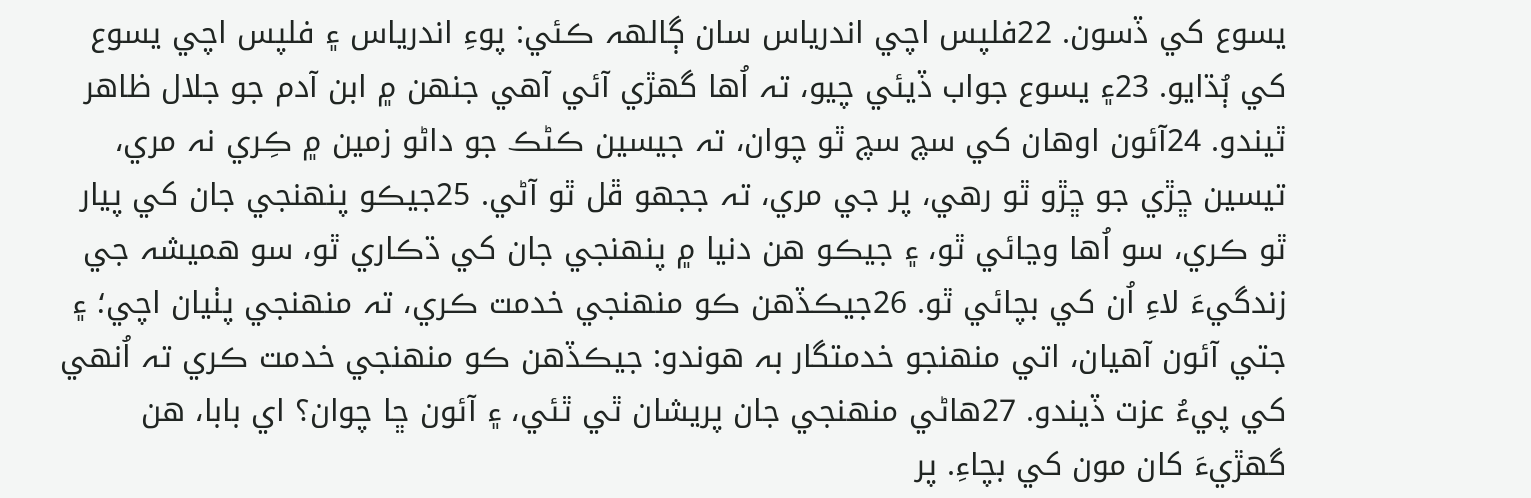يسوع کي ڏسون. 22فلپس اچي اندرياس سان ڳالهہ ڪئي: پوءِ اندرياس ۽ فلپس اچي يسوع کي ٻُڌايو. 23۽ يسوع جواب ڏيئي چيو، تہ اُها گهڙي آئي آهي جنهن ۾ ابن آدم جو جلال ظاهر ٿيندو. 24آئون اوهان کي سچ سچ ٿو چوان، تہ جيسين ڪڻڪ جو داڻو زمين ۾ ڪِري نہ مري، تيسين ڇڙي جو ڇڙو ٿو رهي، پر جي مري، تہ ججهو ڦل ٿو آڻي. 25جيڪو پنهنجي جان کي پيار ٿو ڪري، سو اُها وڃائي ٿو، ۽ جيڪو هن دنيا ۾ پنهنجي جان کي ڌڪاري ٿو، سو هميشہ جي زندگيءَ لاءِ اُن کي بچائي ٿو. 26جيڪڏهن ڪو منهنجي خدمت ڪري، تہ منهنجي پٺيان اچي؛ ۽ جتي آئون آهيان، اتي منهنجو خدمتگار بہ هوندو: جيڪڏهن ڪو منهنجي خدمت ڪري تہ اُنهي کي پيءُ عزت ڏيندو. 27هاڻي منهنجي جان پريشان ٿي ٿئي، ۽ آئون ڇا چوان؟ اي بابا، هن گهڙيءَ کان مون کي بچاءِ. پر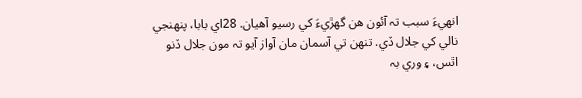انهيءَ سبب تہ آئون هن گهڙيءَ کي رسيو آهيان. 28اي بابا، پنهنجي نالي کي جلال ڏي. تنهن تي آسمان مان آواز آيو تہ مون جلال ڏنو اٿس، ۽ وري بہ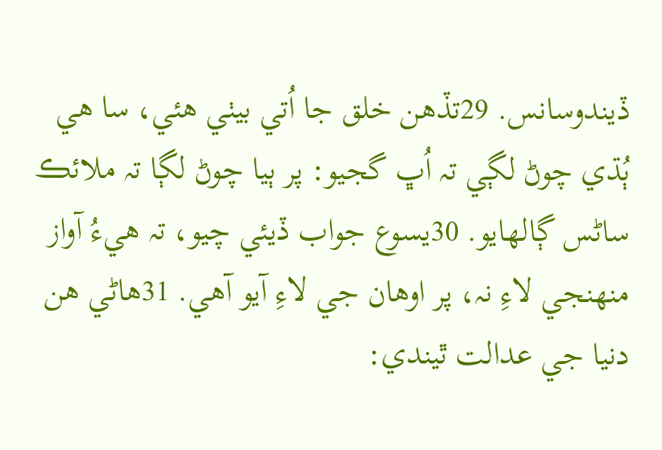ڏيندوسانس. 29تڏهن خلق جا اُتي بيٺي هئي، سا هي ٻُڌي چوڻ لڳي تہ اُڀ گجيو: پر ٻيا چوڻ لڳا تہ ملائڪ ساڻس ڳالهايو. 30يسوع جواب ڏيئي چيو، تہ هيءُ آواز منهنجي لاءِ نہ، پر اوهان جي لاءِ آيو آهي. 31هاڻي هن دنيا جي عدالت ٿيندي: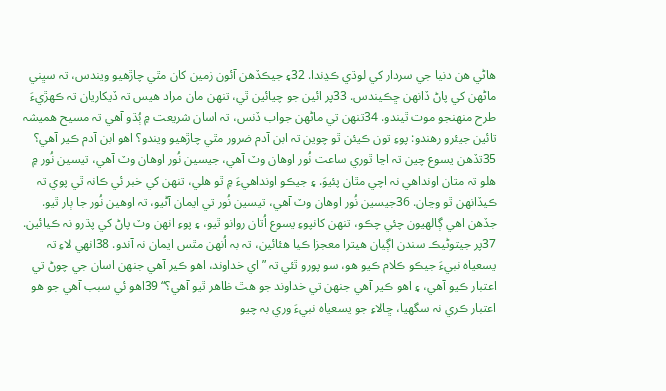هاڻي هن دنيا جي سردار کي لوڌي ڪڍندا. 32۽ جيڪڏهن آئون زمين کان مٿي چاڙهيو ويندس، تہ سڀني ماڻهن کي پاڻ ڏانهن ڇڪيندس. 33پر ائين جو چيائين ٿي، تنهن مان مراد هيس تہ ڏيکاريان تہ ڪهڙيءَ طرح منهنجو موت ٿيندو. 34تنهن تي ماڻهن جواب ڏنس، تہ اسان شريعت ۾ ٻُڌو آهي تہ مسيح هميشہ تائين جيئرو رهندو: پوءِ تون ڪيئن ٿو چوين تہ ابن آدم ضرور مٿي چاڙهيو ويندو؟ اهو ابن آدم ڪير آهي؟ 35تڏهن يسوع چين تہ اڃا ٿوري ساعت نُور اوهان وٽ آهي، جيسين نُور اوهان وٽ آهي، تيسين نُور ۾ هلو تہ متان اونداهي نہ اچي مٿان پئيوَ. ۽ جيڪو اونداهيءَ ۾ ٿو هلي، تنهن کي خبر ئي ڪانہ ٿي پوي تہ ڪيڏانهن ٿو وڃان. 36جيسين نُور اوهان وٽ آهي، تيسين نُور تي ايمان آڻيو، تہ اوهين نُور جا ٻار ٿيو.
جڏهن اهي ڳالهيون چئي چڪو، تنهن کانپوءِ يسوع اُتان روانو ٿيو، ۽ پوءِ انهن وٽ پاڻ کي پڌرو نہ ڪيائين. 37پر جيتوڻيڪ سندن اڳيان هيترا معجزا ڪيا هئائين، تہ بہ اُنهن مٿس ايمان نہ آندو. 38انهي لاءِ تہ يسعياہ نبيءَ جيڪو ڪلام ڪيو هو، سو پورو ٿئي تہ ”اي خداوند، اهو ڪير آهي جنهن اسان جي چوڻ تي اعتبار ڪيو آهي، ۽ اهو ڪير آهي جنهن تي خداوند جو هٿ ظاهر ٿيو آهي؟“ 39اهو ئي سبب آهي جو هو اعتبار ڪري نہ سگهيا، ڇالاءِ جو يسعياہ نبيءَ وري بہ چيو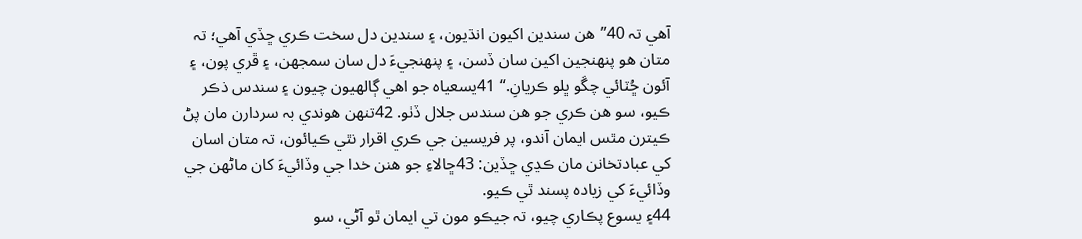آهي تہ 40”هن سندين اکيون انڌيون، ۽ سندين دل سخت ڪري ڇڏي آهي؛ تہ متان هو پنهنجين اکين سان ڏسن، ۽ پنهنجيءَ دل سان سمجهن، ۽ ڦري پون، ۽ آئون ڇُٽائي چڱو ڀلو ڪريانِ.“ 41يسعياہ جو اهي ڳالهيون چيون ۽ سندس ذڪر ڪيو، سو هن ڪري جو هن سندس جلال ڏٺو. 42تنهن هوندي بہ سردارن مان پڻ ڪيترن مٿس ايمان آندو، پر فريسين جي ڪري اقرار نٿي ڪيائون، تہ متان اسان کي عبادتخانن مان ڪڍي ڇڏين: 43ڇالاءِ جو هنن خدا جي وڏائيءَ کان ماڻهن جي وڏائيءَ کي زيادہ پسند ٿي ڪيو.
44۽ يسوع پڪاري چيو، تہ جيڪو مون تي ايمان ٿو آڻي، سو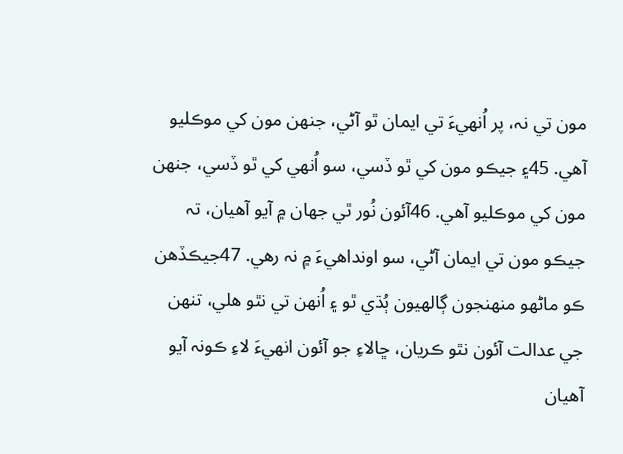مون تي نہ، پر اُنهيءَ تي ايمان ٿو آڻي، جنهن مون کي موڪليو آهي. 45۽ جيڪو مون کي ٿو ڏسي، سو اُنهي کي ٿو ڏسي، جنهن مون کي موڪليو آهي. 46آئون نُور ٿي جهان ۾ آيو آهيان، تہ جيڪو مون تي ايمان آڻي، سو اونداهيءَ ۾ نہ رهي. 47جيڪڏهن ڪو ماڻهو منهنجون ڳالهيون ٻُڌي ٿو ۽ اُنهن تي نٿو هلي، تنهن جي عدالت آئون نٿو ڪريان، ڇالاءِ جو آئون انهيءَ لاءِ ڪونہ آيو آهيان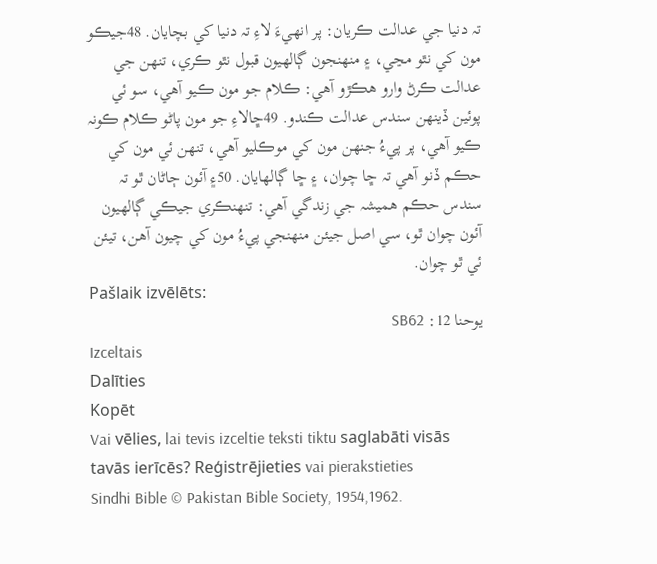تہ دنيا جي عدالت ڪريان: پر انهيءَ لاءِ تہ دنيا کي بچايان. 48جيڪو مون کي نٿو مڃي، ۽ منهنجون ڳالهيون قبول نٿو ڪري، تنهن جي عدالت ڪرڻ وارو هڪڙو آهي: ڪلام جو مون ڪيو آهي، سو ئي پوئين ڏينهن سندس عدالت ڪندو. 49ڇالاءِ جو مون پاڻو ڪلام ڪونہ ڪيو آهي، پر پيءُ جنهن مون کي موڪليو آهي، تنهن ئي مون کي حڪم ڏنو آهي تہ ڇا چوان، ۽ ڇا ڳالهايان. 50۽ آئون ڄاڻان ٿو تہ سندس حڪم هميشہ جي زندگي آهي: تنهنڪري جيڪي ڳالهيون آئون چوان ٿو، سي اصل جيئن منهنجي پيءُ مون کي چيون آهن، تيئن ئي ٿو چوان.
Pašlaik izvēlēts:
يوحنا 12: SB62
Izceltais
Dalīties
Kopēt
Vai vēlies, lai tevis izceltie teksti tiktu saglabāti visās tavās ierīcēs? Reģistrējieties vai pierakstieties
Sindhi Bible © Pakistan Bible Society, 1954,1962.